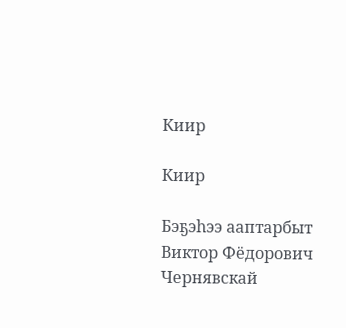Киир

Киир

Бэҕэһээ ааптарбыт Виктор Фёдорович Чернявскай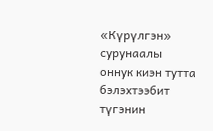«Күрүлгэн» сурунаалы оннук киэн тутта бэлэхтээбит түгэнин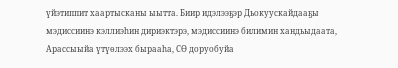үйэтиппит хаартысканы ыытта. Биир идэлээҕэр Дьокуускайдааҕы мэдиссиинэ кэллиэһин дириэктэрэ, мэдиссиинэ билимин хандьыдаата, Арассыыйа үтүөлээх бырааһа, СӨ доруобуйа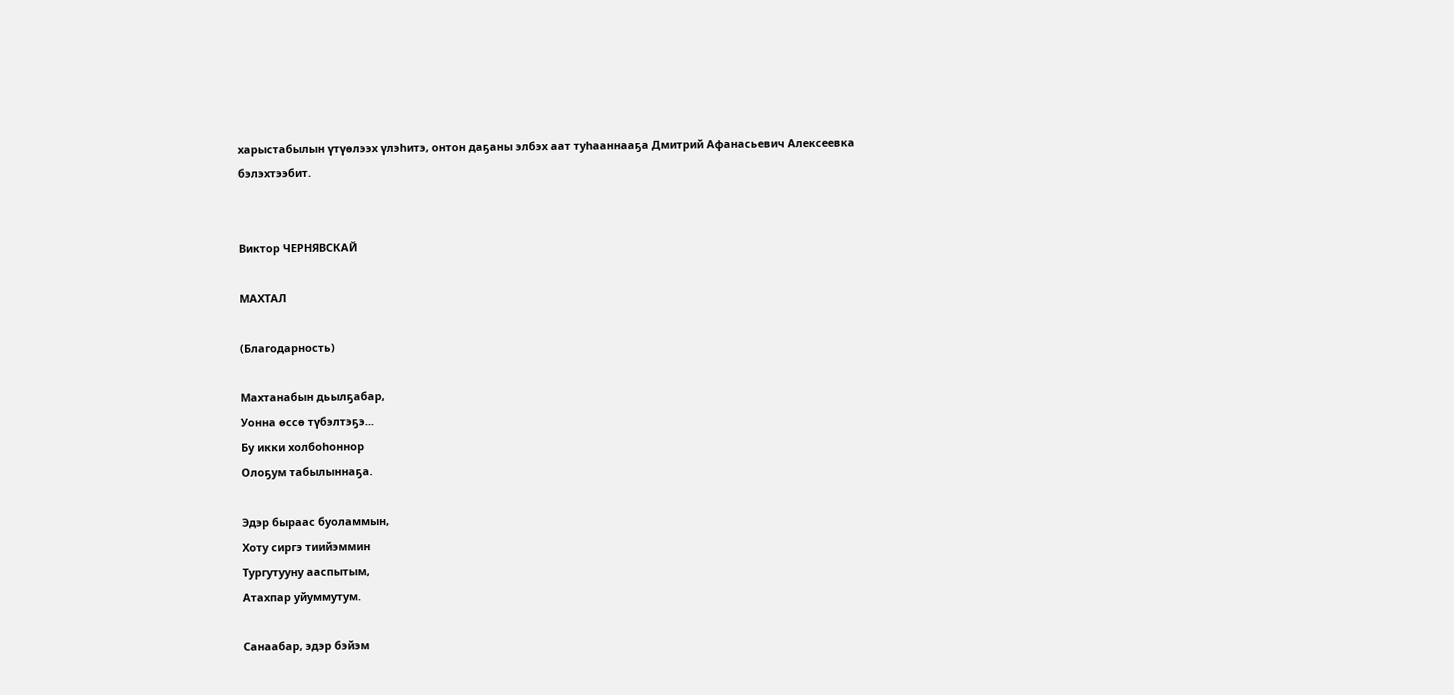харыстабылын үтүөлээх үлэһитэ, онтон даҕаны элбэх аат туһааннааҕа Дмитрий Афанасьевич Алексеевка бэлэхтээбит.


Виктор ЧЕРНЯВСКАЙ

МАХТАЛ

(Благодарность)

Махтанабын дьылҕабар,
Уонна өссө түбэлтэҕэ...
Бу икки холбоһоннор
Олоҕум табылыннаҕа.

Эдэр быраас буоламмын,
Хоту сиргэ тиийэммин
Тургутууну ааспытым,
Атахпар уйуммутум.

Санаабар, эдэр бэйэм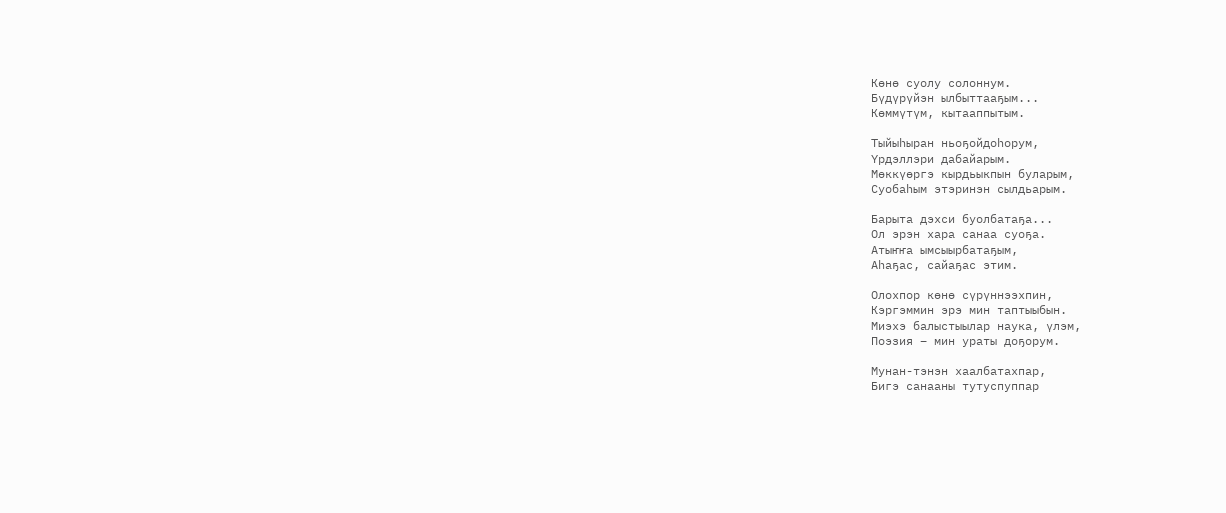Көнө суолу солоннум.
Бүдүрүйэн ылбыттааҕым...
Көммүтүм, кытааппытым.

Тыйыһыран ньоҕойдоһорум,
Үрдэллэри дабайарым.
Мөккүөргэ кырдьыкпын буларым,
Суобаһым этэринэн сылдьарым.

Барыта дэхси буолбатаҕа...
Ол эрэн хара санаа суоҕа.
Атыҥҥа ымсыырбатаҕым,
Аһаҕас, сайаҕас этим.

Олохпор көнө сүрүннээхпин,
Кэргэммин эрэ мин таптыыбын.
Миэхэ балыстыылар наука, үлэм,
Поэзия – мин ураты доҕорум.

Мунан-тэнэн хаалбатахпар,
Бигэ санааны тутуспуппар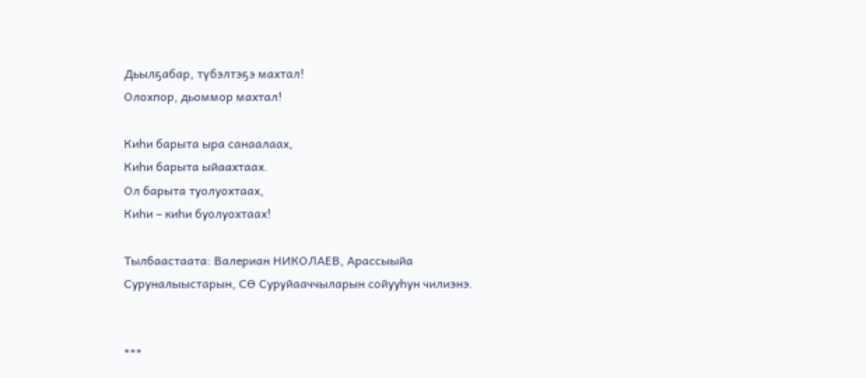Дьылҕабар, түбэлтэҕэ махтал!
Олохпор, дьоммор махтал!

Киһи барыта ыра санаалаах,
Киһи барыта ыйаахтаах.
Ол барыта туолуохтаах,
Киһи – киһи буолуохтаах!

Тылбаастаата: Валериан НИКОЛАЕВ, Арассыыйа Суруналыыстарын, СӨ Суруйааччыларын сойууһун чилиэнэ.


***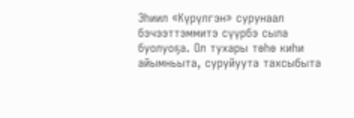Эһиил «Күрүлгэн» сурунаал бэчээттэммитэ сүүрбэ сыла буолуоҕа. Ол тухары төһө киһи айымньыта, суруйуута тахсыбыта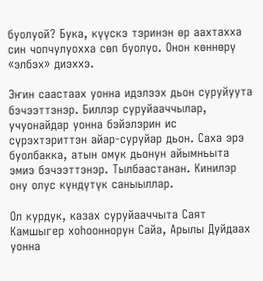буолуой? Бука, күүскэ тэринэн өр аахтахха син чопчулуохха сөп буолуо. Онон көннөрү «элбэх» диэххэ.

Эҥин саастаах уонна идэлээх дьон суруйуута бэчээттэнэр. Биллэр суруйааччылар, учуонайдар уонна бэйэлэрин ис сүрэхтэриттэн айар-суруйар дьон. Саха эрэ буолбакка, атын омук дьонун айымньыта эмиэ бэчээттэнэр. Тылбаастанан. Кинилэр ону олус күндүтүк саныыллар.

Ол курдук, казах суруйааччыта Саят Камшыгер хоһооннорун Сайа, Арылы Дуйдаах уонна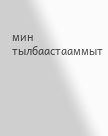мин тылбаастааммыт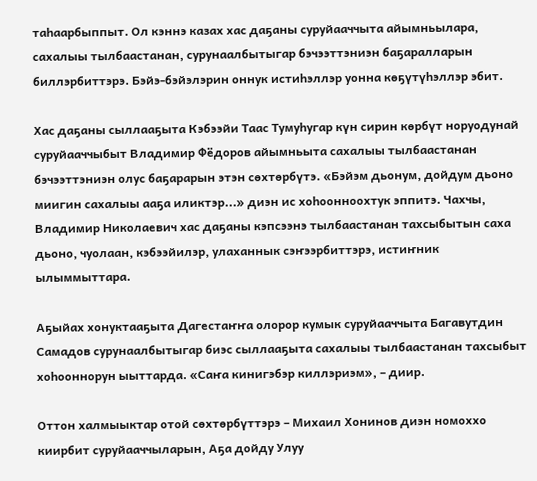таһаарбыппыт. Ол кэннэ казах хас даҕаны суруйааччыта айымньылара, сахалыы тылбаастанан, сурунаалбытыгар бэчээттэниэн баҕаралларын биллэрбиттэрэ. Бэйэ-бэйэлэрин оннук истиһэллэр уонна көҕүтүһэллэр эбит.

Хас даҕаны сыллааҕыта Кэбээйи Таас Тумуһугар күн сирин көрбүт норуодунай суруйааччыбыт Владимир Фёдоров айымньыта сахалыы тылбаастанан бэчээттэниэн олус баҕарарын этэн сөхтөрбүтэ. «Бэйэм дьонум, дойдум дьоно миигин сахалыы ааҕа иликтэр...» диэн ис хоһоонноохтук эппитэ. Чахчы, Владимир Николаевич хас даҕаны кэпсээнэ тылбаастанан тахсыбытын саха дьоно, чуолаан, кэбээйилэр, улаханнык сэҥээрбиттэрэ, истиҥник ылыммыттара.

Аҕыйах хонуктааҕыта Дагестаҥҥа олорор кумык суруйааччыта Багавутдин Самадов сурунаалбытыгар биэс сыллааҕыта сахалыы тылбаастанан тахсыбыт хоһооннорун ыыттарда. «Саҥа кинигэбэр киллэриэм», – диир.

Оттон халмыыктар отой сөхтөрбүттэрэ – Михаил Хонинов диэн номоххо киирбит суруйааччыларын, Аҕа дойду Улуу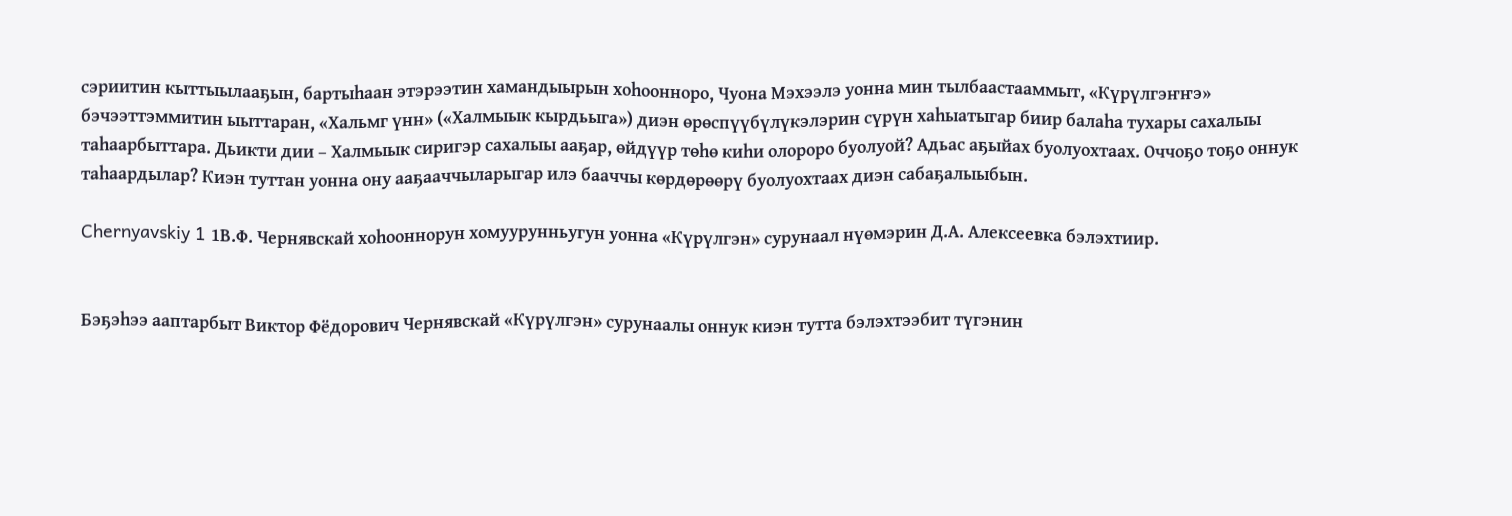сэриитин кыттыылааҕын, бартыһаан этэрээтин хамандыырын хоһоонноро, Чуона Мэхээлэ уонна мин тылбаастааммыт, «Күрүлгэҥҥэ» бэчээттэммитин ыыттаран, «Хальмг үнн» («Халмыык кырдьыга») диэн өрөспүүбүлүкэлэрин сүрүн хаһыатыгар биир балаһа тухары сахалыы таһаарбыттара. Дьикти дии – Халмыык сиригэр сахалыы ааҕар, өйдүүр төһө киһи олороро буолуой? Адьас аҕыйах буолуохтаах. Оччоҕо тоҕо оннук таһаардылар? Киэн туттан уонна ону ааҕааччыларыгар илэ бааччы көрдөрөөрү буолуохтаах диэн сабаҕалыыбын.

Chernyavskiy 1 1В.Ф. Чернявскай хоһооннорун хомуурунньугун уонна «Күрүлгэн» сурунаал нүөмэрин Д.А. Алексеевка бэлэхтиир.


Бэҕэһээ ааптарбыт Виктор Фёдорович Чернявскай «Күрүлгэн» сурунаалы оннук киэн тутта бэлэхтээбит түгэнин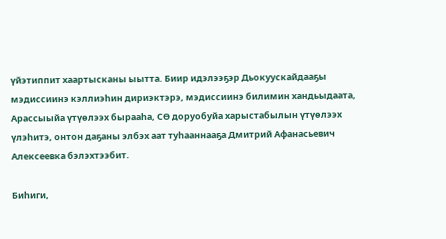үйэтиппит хаартысканы ыытта. Биир идэлээҕэр Дьокуускайдааҕы мэдиссиинэ кэллиэһин дириэктэрэ, мэдиссиинэ билимин хандьыдаата, Арассыыйа үтүөлээх бырааһа, СӨ доруобуйа харыстабылын үтүөлээх үлэһитэ, онтон даҕаны элбэх аат туһааннааҕа Дмитрий Афанасьевич Алексеевка бэлэхтээбит.

Биһиги,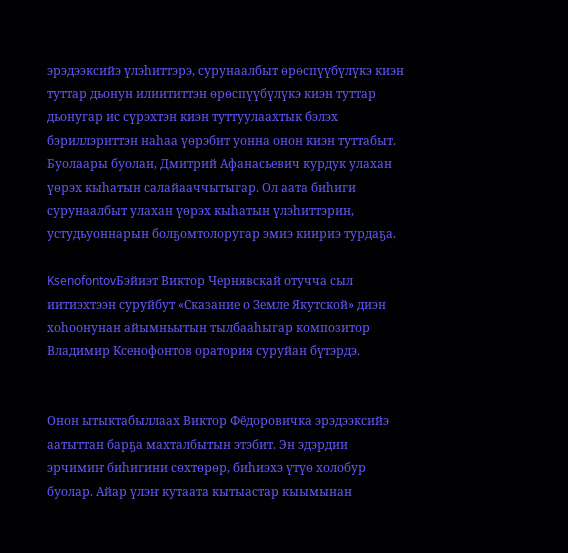эрэдээксийэ үлэһиттэрэ, сурунаалбыт өрөспүүбүлүкэ киэн туттар дьонун илиититтэн өрөспүүбүлүкэ киэн туттар дьонугар ис сүрэхтэн киэн туттуулаахтык бэлэх бэриллэриттэн наһаа үөрэбит уонна онон киэн туттабыт. Буолаары буолан, Дмитрий Афанасьевич курдук улахан үөрэх кыһатын салайааччытыгар. Ол аата биһиги сурунаалбыт улахан үөрэх кыһатын үлэһиттэрин, устудьуоннарын болҕомтолоругар эмиэ киириэ турдаҕа.

KsenofontovБэйиэт Виктор Чернявскай отучча сыл иитиэхтээн суруйбут «Сказание о Земле Якутской» диэн хоһоонунан айымньытын тылбааһыгар композитор Владимир Ксенофонтов оратория суруйан бүтэрдэ.


Онон ытыктабыллаах Виктор Фёдоровичка эрэдээксийэ аатыттан барҕа махталбытын этэбит. Эн эдэрдии эрчимиҥ биһигини сөхтөрөр, биһиэхэ үтүө холобур буолар. Айар үлэҥ кутаата кытыастар кыымынан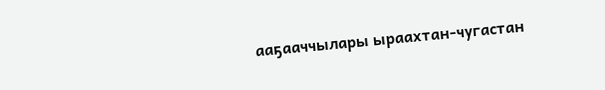ааҕааччылары ыраахтан-чугастан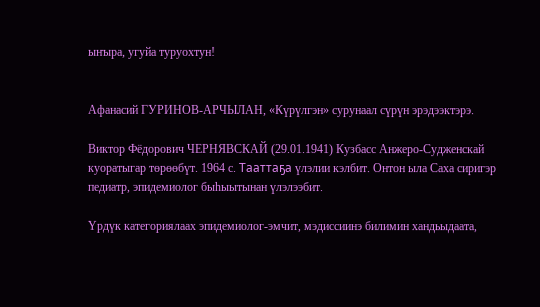ыҥыра, угуйа туруохтун!


Афанасий ГУРИНОВ-АРЧЫЛАН, «Күрүлгэн» сурунаал сүрүн эрэдээктэрэ.

Виктор Фёдорович ЧЕРНЯВСКАЙ (29.01.1941) Кузбасс Анжеро-Судженскай куоратыгар төрөөбүт. 1964 с. Тааттаҕа үлэлии кэлбит. Онтон ыла Саха сиригэр педиатр, эпидемиолог быһыытынан үлэлээбит.

Үрдүк категориялаах эпидемиолог-эмчит, мэдиссиинэ билимин хандьыдаата,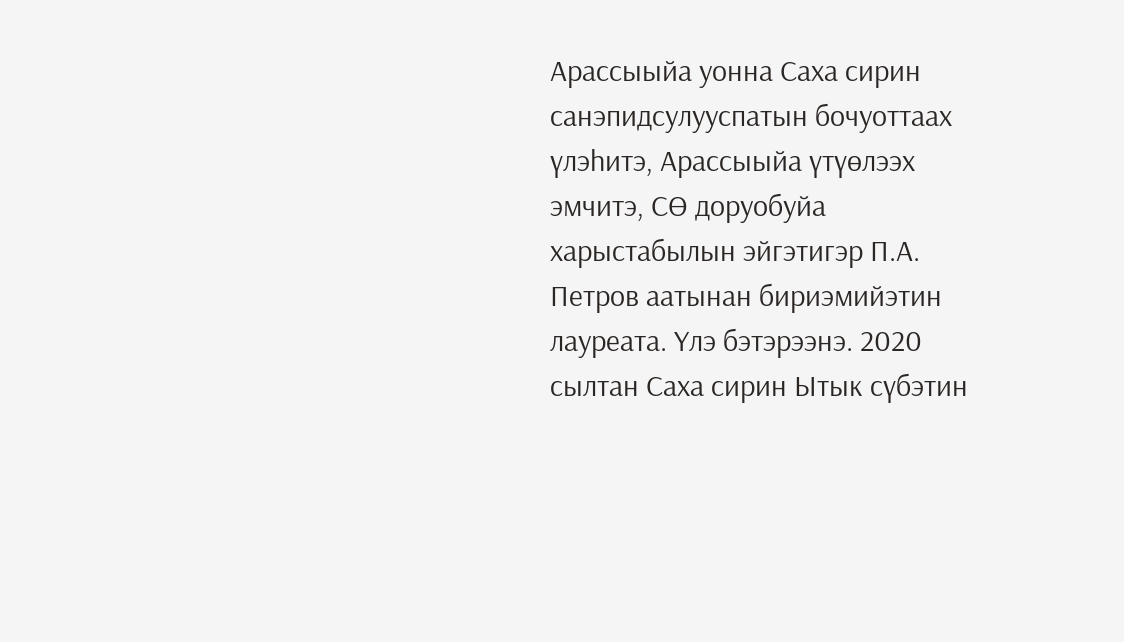Арассыыйа уонна Саха сирин санэпидсулууспатын бочуоттаах үлэһитэ, Арассыыйа үтүөлээх эмчитэ, СӨ доруобуйа харыстабылын эйгэтигэр П.А. Петров аатынан бириэмийэтин лауреата. Үлэ бэтэрээнэ. 2020 сылтан Саха сирин Ытык сүбэтин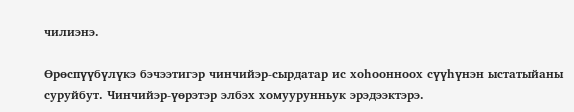чилиэнэ.

Өрөспүүбүлүкэ бэчээтигэр чинчийэр-сырдатар ис хоһоонноох сүүһүнэн ыстатыйаны суруйбут. Чинчийэр-үөрэтэр элбэх хомуурунньук эрэдээктэрэ.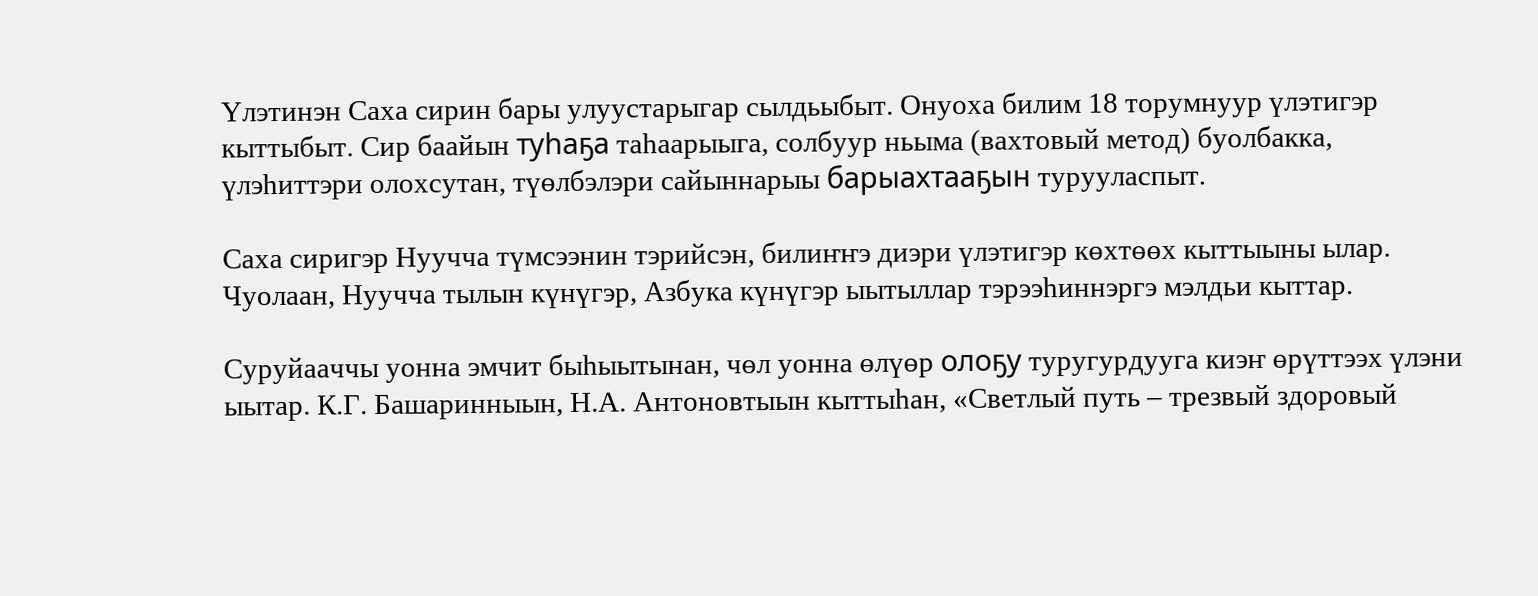Үлэтинэн Саха сирин бары улуустарыгар сылдьыбыт. Онуоха билим 18 торумнуур үлэтигэр кыттыбыт. Сир баайын туһаҕа таһаарыыга, солбуур ньыма (вахтовый метод) буолбакка, үлэһиттэри олохсутан, түөлбэлэри сайыннарыы барыахтааҕын турууласпыт.

Саха сиригэр Нуучча түмсээнин тэрийсэн, билиҥҥэ диэри үлэтигэр көхтөөх кыттыыны ылар. Чуолаан, Нуучча тылын күнүгэр, Азбука күнүгэр ыытыллар тэрээһиннэргэ мэлдьи кыттар.

Суруйааччы уонна эмчит быһыытынан, чөл уонна өлүөр олоҕу туругурдууга киэҥ өрүттээх үлэни ыытар. К.Г. Башаринныын, Н.А. Антоновтыын кыттыһан, «Светлый путь ‒ трезвый здоровый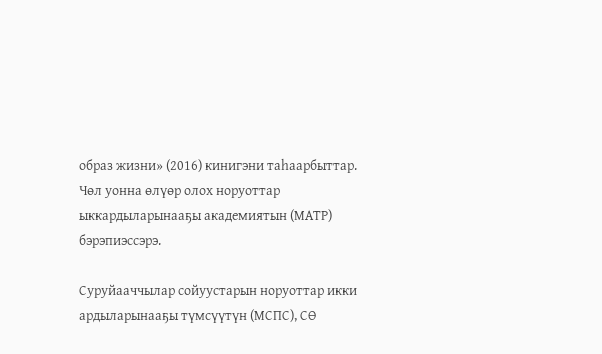образ жизни» (2016) кинигэни таһаарбыттар. Чөл уонна өлүөр олох норуоттар ыккардыларынааҕы академиятын (МАТР) бэрэпиэссэрэ.

Суруйааччылар сойуустарын норуоттар икки ардыларынааҕы түмсүүтүн (МСПС), СӨ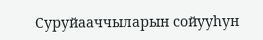Суруйааччыларын сойууһун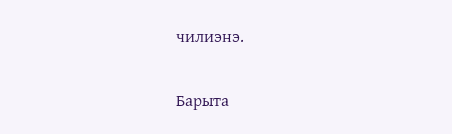чилиэнэ.

Барыта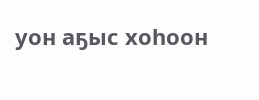уон аҕыс хоһоон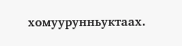хомуурунньуктаах.